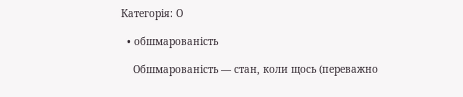Категорія: О

  • обшмарованість

    Обшмарованість — стан, коли щось (переважно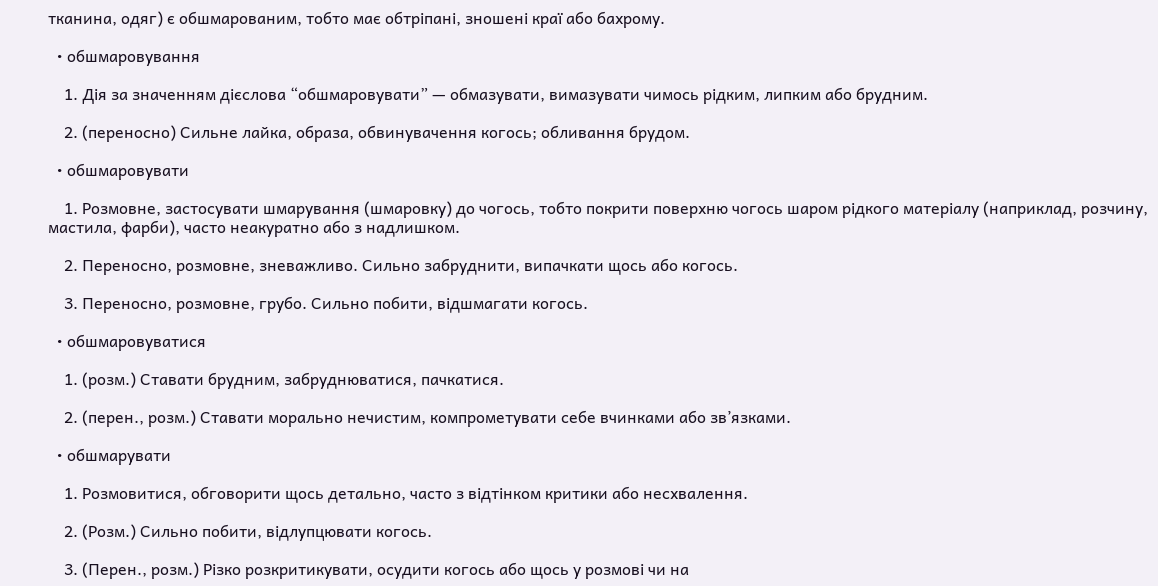тканина, одяг) є обшмарованим, тобто має обтріпані, зношені краї або бахрому.

  • обшмаровування

    1. Дія за значенням дієслова “обшмаровувати” — обмазувати, вимазувати чимось рідким, липким або брудним.

    2. (переносно) Сильне лайка, образа, обвинувачення когось; обливання брудом.

  • обшмаровувати

    1. Розмовне, застосувати шмарування (шмаровку) до чогось, тобто покрити поверхню чогось шаром рідкого матеріалу (наприклад, розчину, мастила, фарби), часто неакуратно або з надлишком.

    2. Переносно, розмовне, зневажливо. Сильно забруднити, випачкати щось або когось.

    3. Переносно, розмовне, грубо. Сильно побити, відшмагати когось.

  • обшмаровуватися

    1. (розм.) Ставати брудним, забруднюватися, пачкатися.

    2. (перен., розм.) Ставати морально нечистим, компрометувати себе вчинками або зв’язками.

  • обшмарувати

    1. Розмовитися, обговорити щось детально, часто з відтінком критики або несхвалення.

    2. (Розм.) Сильно побити, відлупцювати когось.

    3. (Перен., розм.) Різко розкритикувати, осудити когось або щось у розмові чи на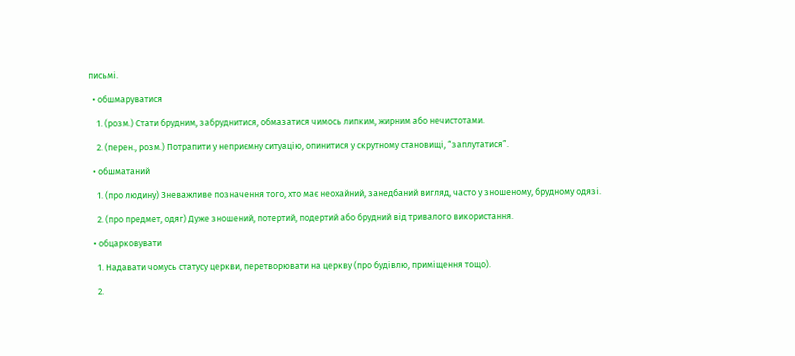письмі.

  • обшмаруватися

    1. (розм.) Стати брудним, забруднитися, обмазатися чимось липким, жирним або нечистотами.

    2. (перен., розм.) Потрапити у неприємну ситуацію, опинитися у скрутному становищі, “заплутатися”.

  • обшматаний

    1. (про людину) Зневажливе позначення того, хто має неохайний, занедбаний вигляд, часто у зношеному, брудному одязі.

    2. (про предмет, одяг) Дуже зношений, потертий, подертий або брудний від тривалого використання.

  • обцарковувати

    1. Надавати чомусь статусу церкви, перетворювати на церкву (про будівлю, приміщення тощо).

    2.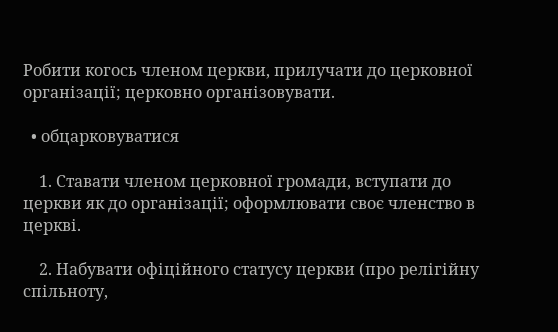Робити когось членом церкви, прилучати до церковної організації; церковно організовувати.

  • обцарковуватися

    1. Ставати членом церковної громади, вступати до церкви як до організації; оформлювати своє членство в церкві.

    2. Набувати офіційного статусу церкви (про релігійну спільноту,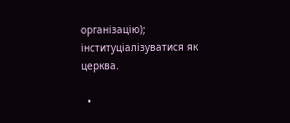організацію); інституціалізуватися як церква.

  •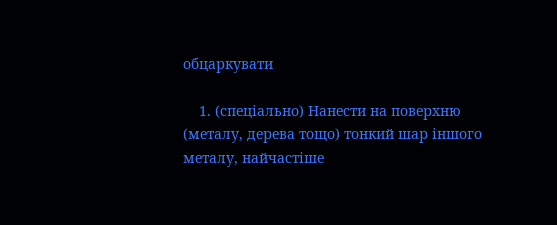обцаркувати

    1. (спеціально) Нанести на поверхню (металу, дерева тощо) тонкий шар іншого металу, найчастіше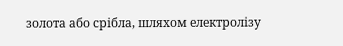золота або срібла, шляхом електролізу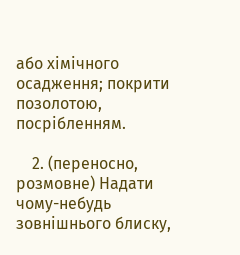або хімічного осадження; покрити позолотою, посрібленням.

    2. (переносно, розмовне) Надати чому-небудь зовнішнього блиску,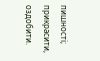пишності; прикрасити, оздобити.